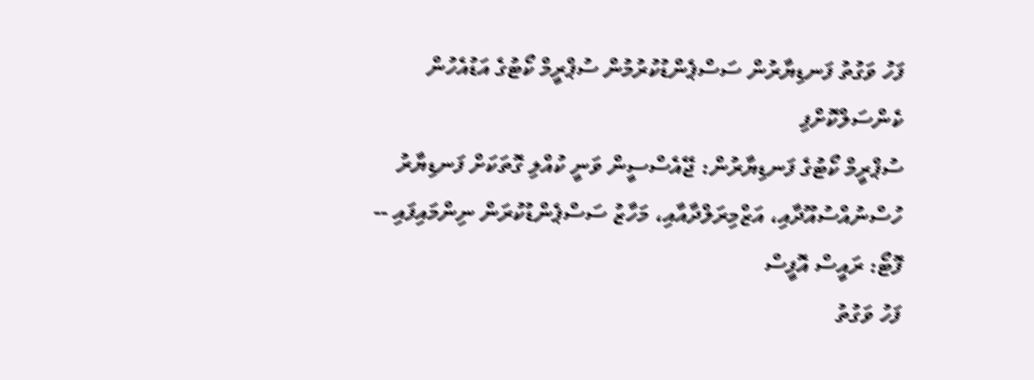ފަހު ވަގުތު ފަނޑިޔާރުން ސަސްޕެންޑުކުރުމުން ސުޕްރީމް ކޯޓުގެ އަޑުއެހުން ކެންސަލްކޮށްފި
ސުޕްރީމް ކޯޓުގެ ފަނޑިޔާރުން: ޖޭއެސްސީން ވަނީ ކުއްލި ގޮތަކަށް ފަނޑިޔާރު ހުސްނުއްސުއޫދާއި، އަޒްމިރަލްދާއާއި، މަހާޒު ސަސްޕެންޑުކުރަން ނިންމައިފައި -- ފޮޓޯ: ރައީސް އޮފީސް
ފަހު ވަގުތު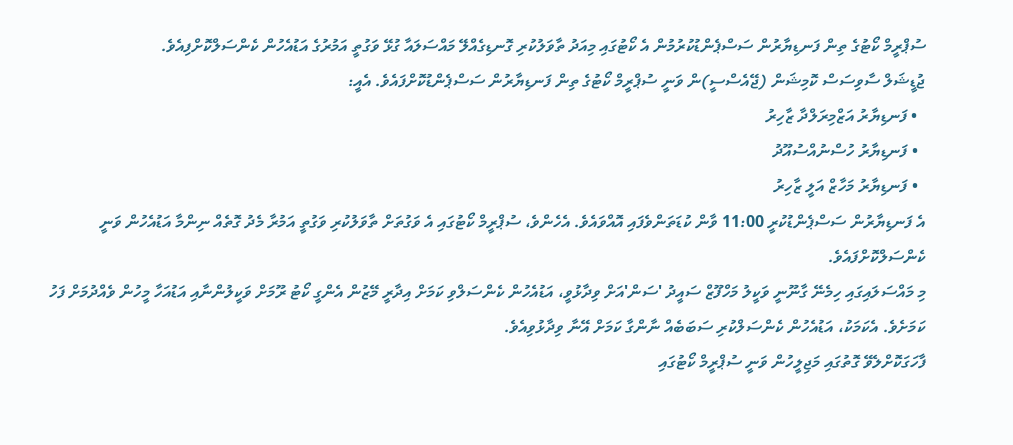ސުޕްރީމް ކޯޓުގެ ތިން ފަނޑިޔާރުން ސަސްޕެންޑުކުރުމުން އެ ކޯޓުގައި މިއަދު ތާވަލުކުރި ގޮނޑިގެއްލޭ މައްސަލައާ ގުޅޭ ވަގުތީ އަމުރުގެ އަޑުއެހުން ކެންސަލްކޮށްފިއެވެ.
ޖުޑީޝަލް ސާވިސަސް ކޮމިޝަން (ޖޭއެސްސީ)ން ވަނީ ސުޕްރީމް ކޯޓުގެ ތިން ފަނޑިޔާރުން ސަސްޕެންޑުކޮށްފައެވެ. އެއީ:
  • ފަނޑިޔާރު އަޒްމިރަލްދާ ޒާހިރު
  • ފަނޑިޔާރު ހުސްނުއްސުއޫދު
  • ފަނޑިޔާރު މަހާޒް އަލީ ޒާހިރު
އެ ފަނޑިޔާރުން ސަސްޕެންޑުކުރީ 11:00 ވާން ކުޑަތަންވެފައި އޮއްވައެވެ. އެހެންވެ، ސުޕްރީމް ކޯޓުގައި އެ ވަގުތަށް ތާވަލުކުރި ވަގުތީ އަމުރާ މެދު ގޮތެއް ނިންމާ އަޑުއެހުން ވަނީ ކެންސަލްކޮށްފައެވެ.
މި މައްސަލައިގައި ހިމެނޭ ގާނޫނީ ވަކީލު މަހްފޫޒް ސައީދު 'ސަން'އަށް ވިދާޅުވީ، އަޑުއެހުން ކެންސަލްވި ކަމަށް އިދާރީ މޭޒުން އެންގީ ކޯޓު ރޫމަށް ވަކީލުންނާއި އަޑުއަހާ މީހުން ވެއްދުމަށް ފަހު ކަމަށެވެ. އެކަމަކު، އަޑުއެހުން ކެންސަލްކުރި ސަބަބެއް ނާންގާ ކަމަށް އޭނާ ވިދާޅުވިއެވެ.
ފާހަގަކޮށްލެވޭ ގޮތުގައި މަޖިލީހުން ވަނީ ސުޕްރީމް ކޯޓުގައި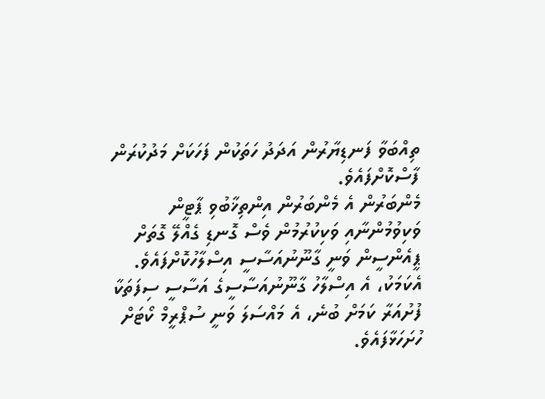ތިއްބަވާ ފަނޑިޔާރުން އަދަދު ހަތަކުން ފަހަކަށް މަދުކުރަން ފާސްކޮށްފައެވެ.
މެންބަރުން އެ މެންބަރުން އިންތިޚާބުވި ޕާޓީން ވަކިވުމުންނާއި ވަކިކުރުމުން ވެސް ގޮނޑި ގެއްލޭ ގޮތަށް ޕީއެންސީން ވަނީ ގާނޫނުއަސާސީ އިސްލާހުކޮށްފައެވެ. އެކަމަކު، އެ އިސްލާހު ގާނޫނުއަސާސީގެ އަސާސީ ސިފަތަކާ ފުށުއަރާ ކަމަށް ބުނެ، އެ މައްސަލަ ވަނީ ސުޕްރީމް ކޯޓަށް ހުށަހަޅާފައެވެ.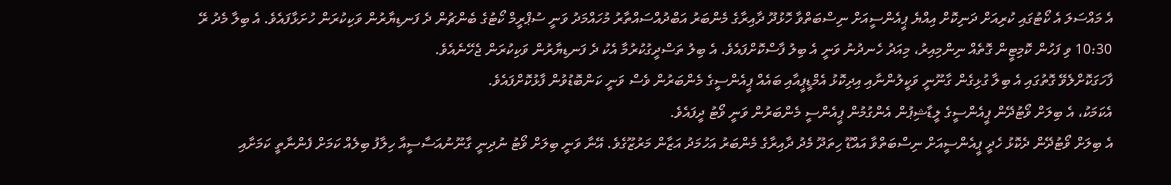އެ މައްސަލަ އެ ކޯޓުގައި ކުރިއަށް ދަނިކޮށް އިއްޔެ ޕީއެންސީއަށް ނިސްބަތްވާ ހޮޅުދޫ ދާއިރާގެ މެންބަރު އަބްދުއްސައްތާރު މުހައްމަދު ވަނީ ސުޕްރީމް ކޯޓުގެ ބެންޗުން ދެ ފަނޑިޔާރުން ވަކިކުރަން ހުށަޅާފައެވެ. އެ ބިލާ މެދު ރޭ 10:30 ވި ފަހުން ކޮމިޓީން ގޮތެއް ނިންމިއިރު، މިއަދު ހެނދުނު ވަނީ އެ ބިލު ފާސްކޮށްފައެވެ. އެ ބިލު ތަސްދީގުކުރުމާ އެކު ދެ ފަނޑިޔާރުން ވަކިކުރަން ޖެހޭނެއެވެ.
ފާހަގަކޮށްލެވޭ ގޮތުގައި އެ ބިލާ ގުޅިގެން ގާނޫނީ ވަކީލުންނާއި އިދިކޮޅު އެމްޑީޕީއާއި ބައެއް ޕީއެންސީގެ މެންބަރުން ވެސް ވަނީ ކަންބޮޑުވުން ފާޅުކޮށްފައެވެ.
އެކަމަކު، އެ ބިލަށް ވޯޓުދޭން ޕީއެންސީގެ ލީޑާޝިޕުން އެންގުމުން ޕީއެންސީ މެންބަރުން ވަނީ ވޯޓު ދީފައެވެ.
އެ ބިލަށް ވޯޓުދޭން ދެކޮޅު ހެދީ ޕީއެންސީއަށް ނިސްބަތްވާ އައްޑޫ ހިތަދޫ މެދު ދާއިރާގެ މެންބަރު އަހުމަދު އަޒާން މަރުޒޫގެވެ. އޭނާ ވަނީ ބިލަށް ވޯޓު ނުދިނީ ގާނޫނުއަސާސީއާ ހިލާފު ބިލެއް ކަމަށް ފެންނާތީ ކަމަށާއި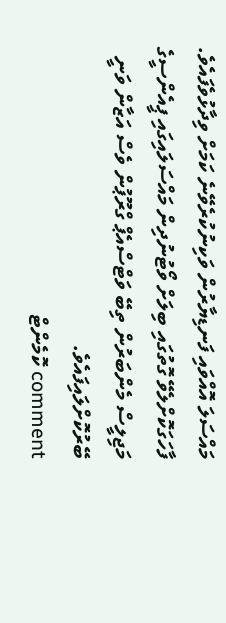މައްސަލަ އޮއްވައި ފަނޑިޔާރުން ވަކިނުކުރެވޭނެ ކަމަށް ވިދާޅުވެފައެވެ.
ފާހަގަކޮށްލެވޭ ގޮތުގައި ބިލަށް ވޯޓުނުދިން މައްސަލައިގައި ޕީއެންސީގެ މަޖިލީސް މެންބަރުން ތިބޭ ވަޓްސްއެޕް ގްރޫޕުން ވެސް އަޒާން ވަނީ ބޭރުކޮށްލައިފައެވެ.
comment ކޮމެންޓް